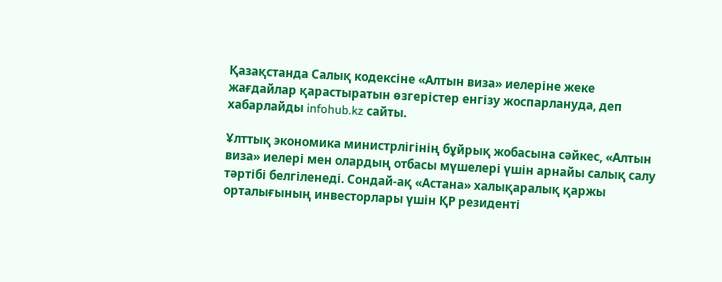Қазақстанда Салық кодексіне «Алтын виза» иелеріне жеке жағдайлар қарастыратын өзгерістер енгізу жоспарлануда, деп хабарлайды infohub.kz сайты.

Ұлттық экономика министрлігінің бұйрық жобасына сәйкес, «Алтын виза» иелері мен олардың отбасы мүшелері үшін арнайы салық салу тәртібі белгіленеді. Сондай-ақ «Астана» халықаралық қаржы орталығының инвесторлары үшін ҚР резиденті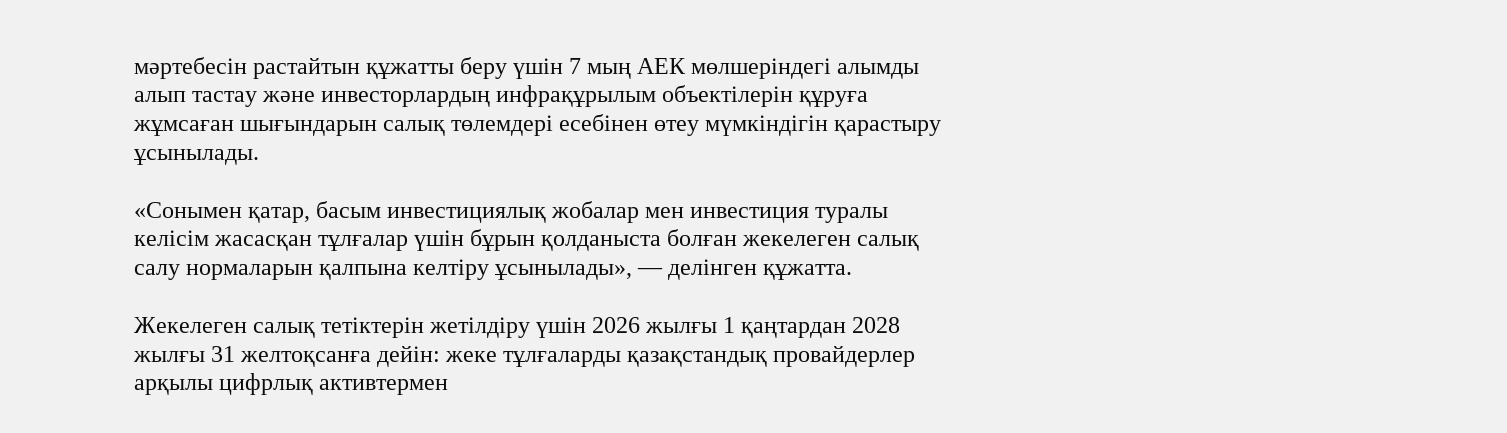мәртебесін растайтын құжатты беру үшін 7 мың АЕК мөлшеріндегі алымды алып тастау және инвесторлардың инфрақұрылым объектілерін құруға жұмсаған шығындарын салық төлемдері есебінен өтеу мүмкіндігін қарастыру ұсынылады.

«Сонымен қатар, басым инвестициялық жобалар мен инвестиция туралы келісім жасасқан тұлғалар үшін бұрын қолданыста болған жекелеген салық салу нормаларын қалпына келтіру ұсынылады», — делінген құжатта.

Жекелеген салық тетіктерін жетілдіру үшін 2026 жылғы 1 қаңтардан 2028 жылғы 31 желтоқсанға дейін: жеке тұлғаларды қазақстандық провайдерлер арқылы цифрлық активтермен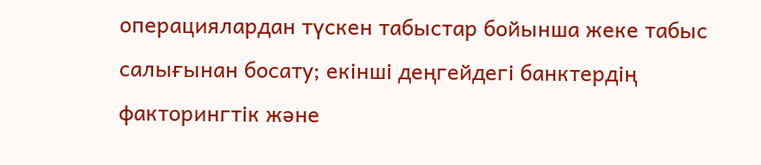операциялардан түскен табыстар бойынша жеке табыс салығынан босату; екінші деңгейдегі банктердің факторингтік және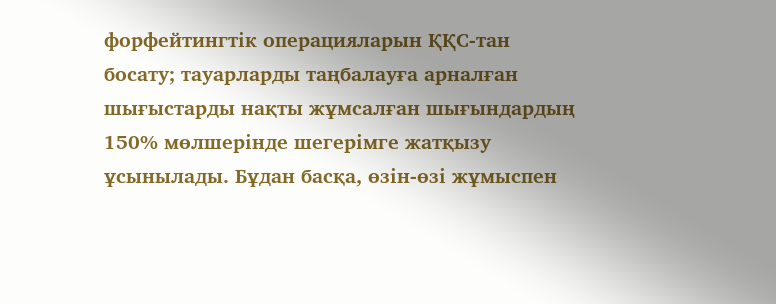форфейтингтік операцияларын ҚҚС-тан босату; тауарларды таңбалауға арналған шығыстарды нақты жұмсалған шығындардың 150% мөлшерінде шегерімге жатқызу ұсынылады. Бұдан басқа, өзін-өзі жұмыспен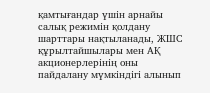қамтығандар үшін арнайы салық режимін қолдану шарттары нақтыланады, ЖШС құрылтайшылары мен АҚ акционерлерінің оны пайдалану мүмкіндігі алынып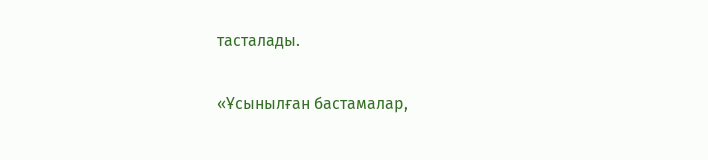тасталады.

«Ұсынылған бастамалар,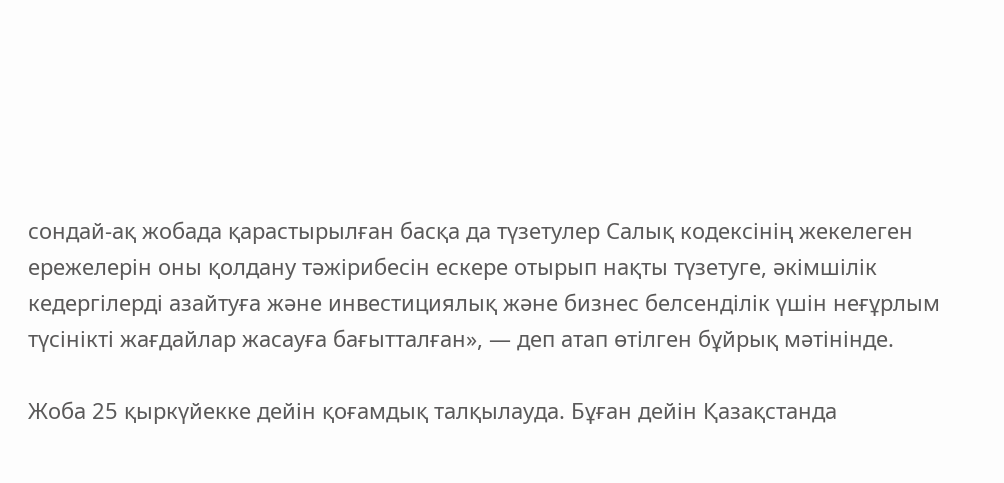сондай-ақ жобада қарастырылған басқа да түзетулер Салық кодексінің жекелеген ережелерін оны қолдану тәжірибесін ескере отырып нақты түзетуге, әкімшілік кедергілерді азайтуға және инвестициялық және бизнес белсенділік үшін неғұрлым түсінікті жағдайлар жасауға бағытталған», — деп атап өтілген бұйрық мәтінінде.

Жоба 25 қыркүйекке дейін қоғамдық талқылауда. Бұған дейін Қазақстанда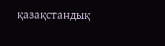қазақстандық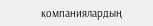компаниялардың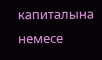капиталына немесе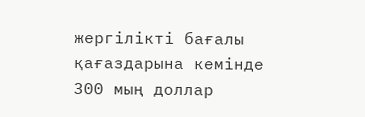жергілікті бағалы қағаздарына кемінде 300 мың доллар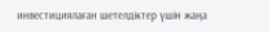инвестициялаған шетелдіктер үшін жаңа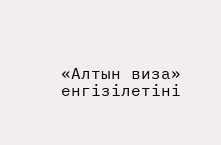«Алтын виза» енгізілетіні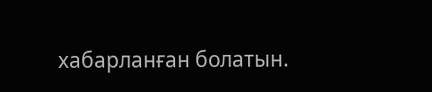хабарланған болатын.